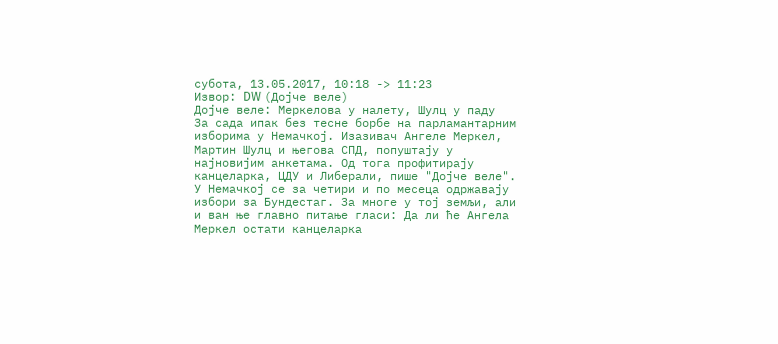субота, 13.05.2017, 10:18 -> 11:23
Извор: DW (Дојче веле)
Дојче веле: Меркелова у налету, Шулц у паду
За сада ипак без тесне борбе на парламантарним изборима у Немачкој. Изазивач Ангеле Меркел, Мартин Шулц и његова СПД, попуштају у најновијим анкетама. Од тога профитирају канцеларка, ЦДУ и Либерали, пише "Дојче веле".
У Немачкој се за четири и по месеца одржавају избори за Бундестаг. За многе у тој земљи, али и ван ње главно питање гласи: Да ли ће Ангела Меркел остати канцеларка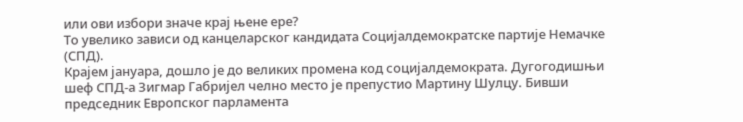или ови избори значе крај њене ере?
То увелико зависи од канцеларског кандидата Социјалдемократске партије Немачке (СПД).
Крајем јануара, дошло је до великих промена код социјалдемократа. Дугогодишњи шеф СПД-а Зигмар Габријел челно место је препустио Мартину Шулцу. Бивши председник Европског парламента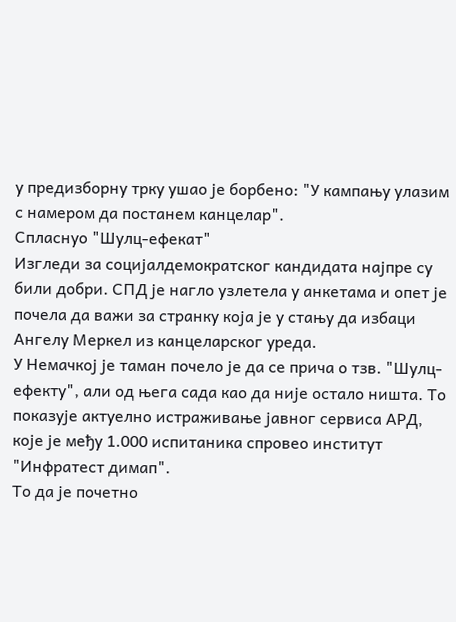у предизборну трку ушао је борбено: "У кампању улазим с намером да постанем канцелар".
Спласнуо "Шулц-ефекат"
Изгледи за социјалдемократског кандидата најпре су били добри. СПД је нагло узлетела у анкетама и опет је почела да важи за странку која је у стању да избаци Ангелу Меркел из канцеларског уреда.
У Немачкој је таман почело је да се прича о тзв. "Шулц-ефекту", али од њега сада као да није остало ништа. То показује актуелно истраживање јавног сервиса АРД, које је међу 1.000 испитаника спровео институт "Инфратест димап".
То да је почетно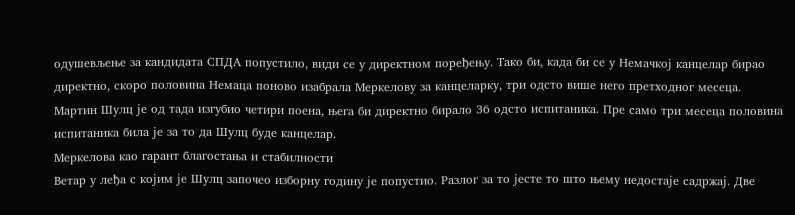одушевљење за кандидата СПДА попустило, види се у директном поређењу. Тако би, када би се у Немачкој канцелар бирао директно, скоро половина Немаца поново изабрала Меркелову за канцеларку, три одсто више него претходног месеца.
Мартин Шулц је од тада изгубио четири поена, њега би директно бирало 36 одсто испитаника. Пре само три месеца половина испитаника била је за то да Шулц буде канцелар.
Меркелова као гарант благостања и стабилности
Ветар у леђа с којим је Шулц започео изборну годину је попустио. Разлог за то јесте то што њему недостаје садржај. Две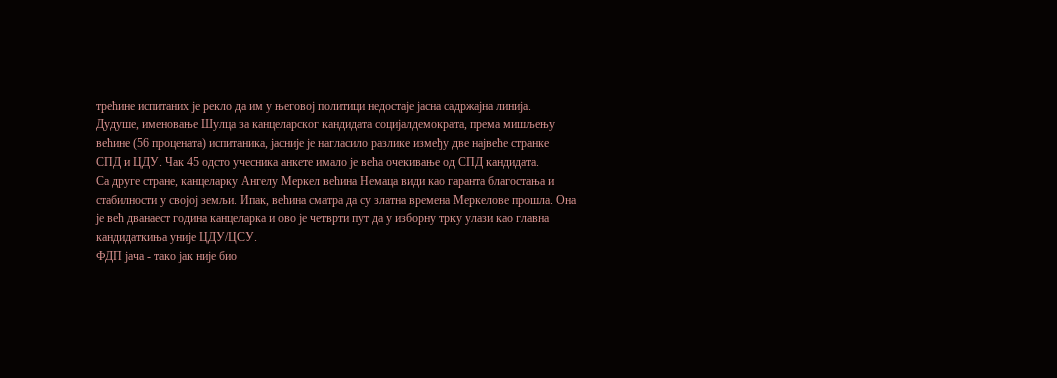трећине испитаних је рекло да им у његовој политици недостаје јасна садржајна линија.
Дудуше, именовање Шулца за канцеларског кандидата социјалдемократа, према мишљењу већине (56 процената) испитаника, јасније је нагласило разлике између две највеће странке СПД и ЦДУ. Чак 45 одсто учесника анкете имало је већа очекивање од СПД кандидата.
Са друге стране, канцеларку Ангелу Меркел већина Немаца види као гаранта благостања и стабилности у својој земљи. Ипак, већина сматра да су златна времена Меркелове прошла. Она је већ дванаест година канцеларка и ово је четврти пут да у изборну трку улази као главна кандидаткиња уније ЦДУ/ЦСУ.
ФДП јача - тако јак није био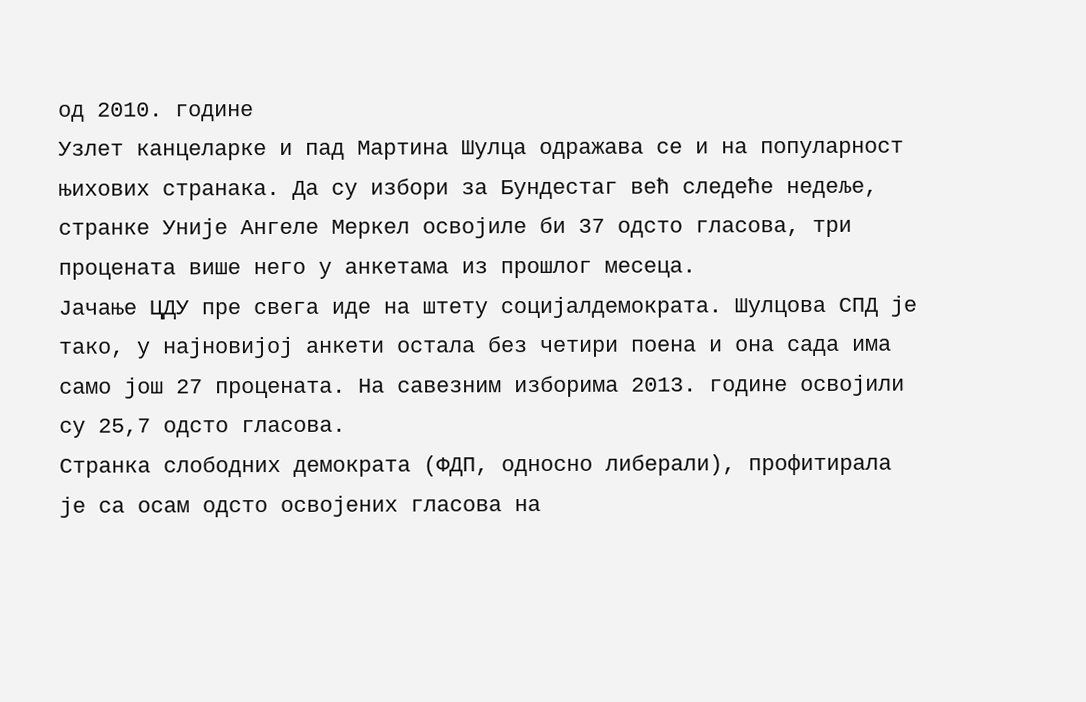од 2010. године
Узлет канцеларке и пад Мартина Шулца одражава се и на популарност њихових странака. Да су избори за Бундестаг већ следеће недеље, странке Уније Ангеле Меркел освојиле би 37 одсто гласова, три процената више него у анкетама из прошлог месеца.
Јачање ЦДУ пре свега иде на штету социјалдемократа. Шулцова СПД је тако, у најновијој анкети остала без четири поена и она сада има само још 27 процената. На савезним изборима 2013. године освојили су 25,7 одсто гласова.
Странка слободних демократа (ФДП, односно либерали), профитирала је са осам одсто освојених гласова на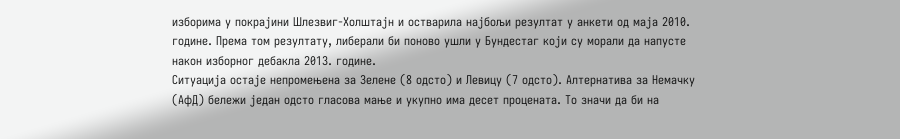изборима у покрајини Шлезвиг-Холштајн и остварила најбољи резултат у анкети од маја 2010. године. Према том резултату, либерали би поново ушли у Бундестаг који су морали да напусте након изборног дебакла 2013. године.
Ситуација остаје непромењена за Зелене (8 одсто) и Левицу (7 одсто). Алтернатива за Немачку (АфД) бележи један одсто гласова мање и укупно има десет процената. То значи да би на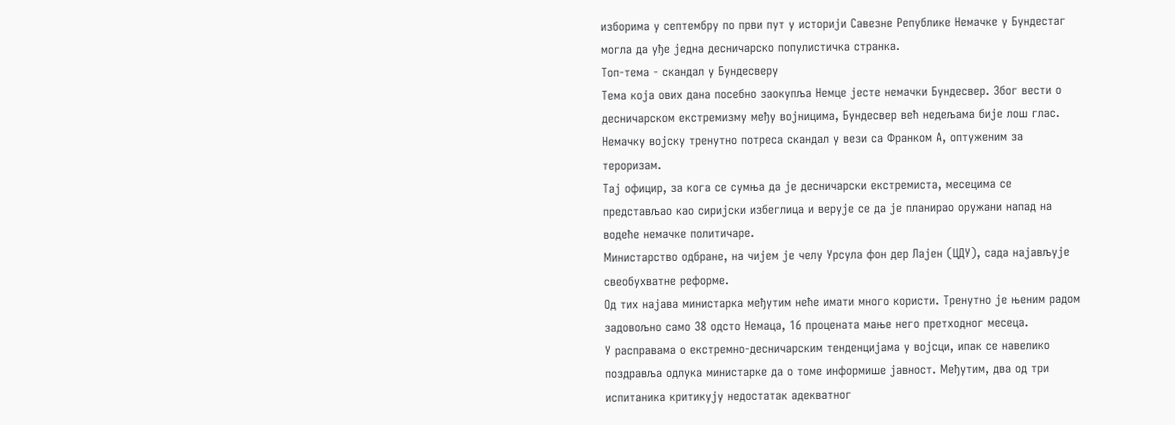изборима у септембру по први пут у историји Савезне Републике Немачке у Бундестаг могла да уђе једна десничарско популистичка странка.
Топ-тема - скандал у Бундесверу
Тема која ових дана посебно заокупља Немце јесте немачки Бундесвер. Због вести о десничарском екстремизму међу војницима, Бундесвер већ недељама бије лош глас. Немачку војску тренутно потреса скандал у вези са Франком А, оптуженим за тероризам.
Тај официр, за кога се сумња да је десничарски екстремиста, месецима се представљао као сиријски избеглица и верује се да је планирао оружани напад на водеће немачке политичаре.
Министарство одбране, на чијем је челу Урсула фон дер Лајен (ЦДУ), сада најављује свеобухватне реформе.
Од тих најава министарка међутим неће имати много користи. Тренутно је њеним радом задовољно само 38 одсто Немаца, 16 процената мање него претходног месеца.
У расправама о екстремно-десничарским тенденцијама у војсци, ипак се навелико поздравља одлука министарке да о томе информише јавност. Међутим, два од три испитаника критикују недостатак адекватног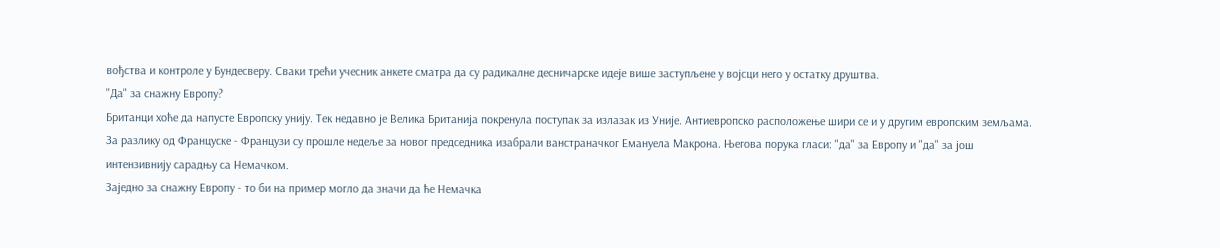вођства и контроле у Бундесверу. Сваки трећи учесник анкете сматра да су радикалне десничарске идеје више заступљене у војсци него у остатку друштва.
"Да" за снажну Европу?
Британци хоће да напусте Европску унију. Тек недавно је Велика Британија покренула поступак за излазак из Уније. Антиевропско расположење шири се и у другим европским земљама.
За разлику од Француске - Французи су прошле недеље за новог председника изабрали ванстраначког Емануела Макрона. Његова порука гласи: "да" за Европу и "да" за још интензивнију сарадњу са Немачком.
Заједно за снажну Европу - то би на пример могло да значи да ће Немачка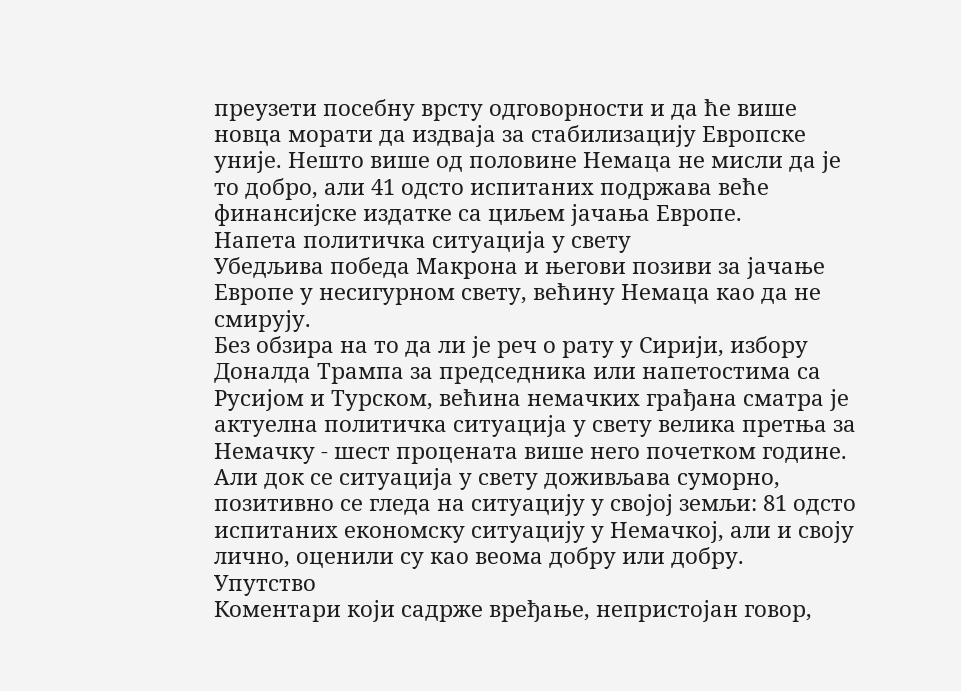преузети посебну врсту одговорности и да ће више новца морати да издваја за стабилизацију Европске уније. Нешто више од половине Немаца не мисли да је то добро, али 41 одсто испитаних подржава веће финансијске издатке са циљем јачања Европе.
Напета политичка ситуација у свету
Убедљива победа Макрона и његови позиви за јачање Европе у несигурном свету, већину Немаца као да не смирују.
Без обзира на то да ли је реч о рату у Сирији, избору Доналда Трампа за председника или напетостима са Русијом и Турском, већина немачких грађана сматра је актуелна политичка ситуација у свету велика претња за Немачку - шест процената више него почетком године.
Али док се ситуација у свету доживљава суморно, позитивно се гледа на ситуацију у својој земљи: 81 одсто испитаних економску ситуацију у Немачкој, али и своју лично, оценили су као веома добру или добру.
Упутство
Коментари који садрже вређање, непристојан говор,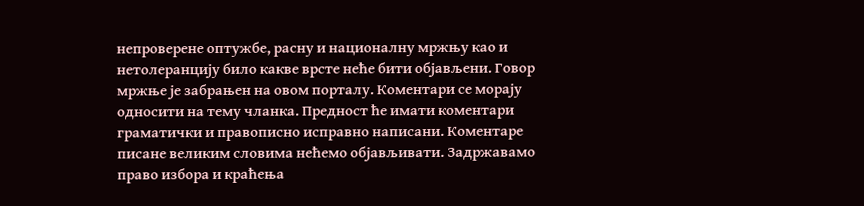непроверене оптужбе, расну и националну мржњу као и нетолеранцију било какве врсте неће бити објављени. Говор мржње је забрањен на овом порталу. Коментари се морају односити на тему чланка. Предност ће имати коментари граматички и правописно исправно написани. Коментаре писане великим словима нећемо објављивати. Задржавамо право избора и краћења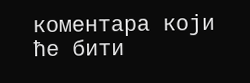коментара који ће бити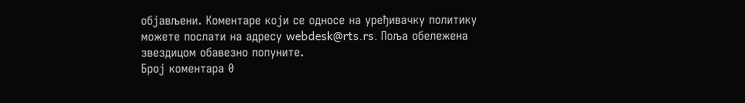објављени. Коментаре који се односе на уређивачку политику можете послати на адресу webdesk@rts.rs. Поља обележена звездицом обавезно попуните.
Број коментара 0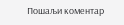Пошаљи коментар